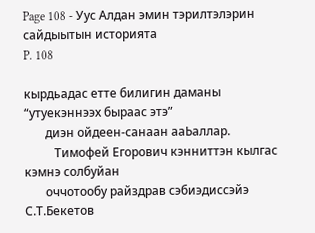Page 108 - Уус Алдан эмин тэрилтэлэрин сайдыытын историята
P. 108

кырдьадас етте билигин даманы “утуекэннээх быраас этэ”
       диэн ойдеен-санаан ааЬаллар.
          Тимофей Егорович кэнниттэн кылгас кэмнэ солбуйан
       оччотообу райздрав сэбиэдиссэйэ С.Т.Бекетов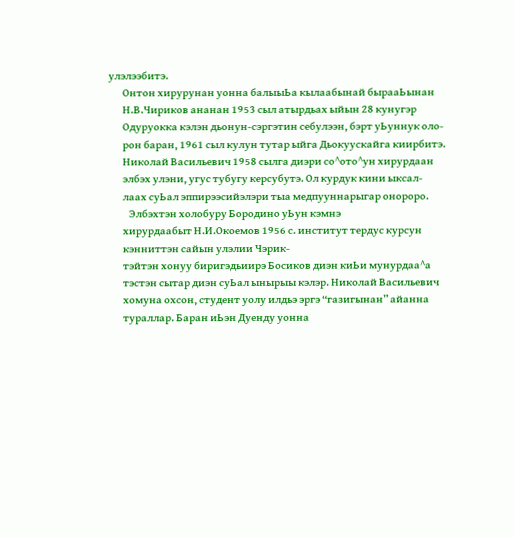улэлээбитэ.
       Онтон хирурунан уонна балыыЬа кылаабынай бырааЬынан
       Н.В.Чириков ананан 1953 сыл атырдьах ыйын 28 кунугэр
       Одуруокка кэлэн дьонун-сэргэтин себулээн, бэрт уЬуннук оло-
       рон баран, 1961 сыл кулун тутар ыйга Дьокуускайга киирбитэ.
       Николай Васильевич 1958 сылга диэри со^ото^ун хирурдаан
       элбэх улэни, угус тубугу керсубутэ. Ол курдук кини ыксал-
       лаах суЬал эппирээсийэлэри тыа медпууннарыгар онороро.
          Элбэхтэн холобуру Бородино уЬун кэмнэ
       хирурдаабыт Н.И.Окоемов 1956 с. институт тердус курсун
       кэнниттэн сайын улэлии Чэрик-
       тэйтэн хонуу биригэдьиирэ Босиков диэн киЬи мунурдаа^а
       тэстэн сытар диэн суЬал ынырыы кэлэр. Николай Васильевич
       хомуна охсон, студент уолу илдьэ эргэ “газигынан” айанна
       тураллар. Баран иЬэн Дуенду уонна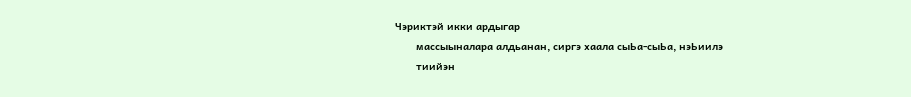Чэриктэй икки ардыгар
       массыыналара алдьанан, сиргэ хаала сыЬа-сыЬа, нэЬиилэ
       тиийэн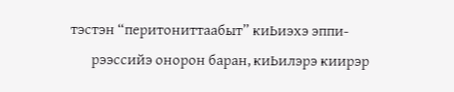тэстэн “перитониттаабыт” киЬиэхэ эппи-
       рээссийэ онорон баран, киЬилэрэ киирэр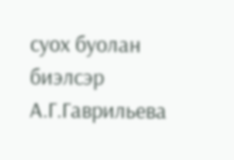суох буолан биэлсэр А.Г.Гаврильева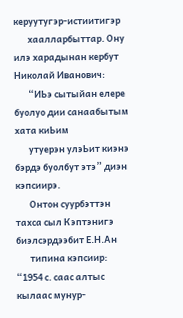керуутугэр-истиитигэр
       хаалларбыттар. Ону илэ харадынан кербут Николай Иванович:
       “ИЬэ сытыйан елере буолуо дии санаабытым хата киЬим
       утуерэн улэЬит киэнэ бэрдэ буолбут этэ” диэн кэпсиирэ.
       Онтон суурбэттэн тахса сыл Кэптэнигэ биэлсэрдээбит Е.Н.Ан
       типина кэпсиир: “1954 с. саас алтыс кылаас мунур-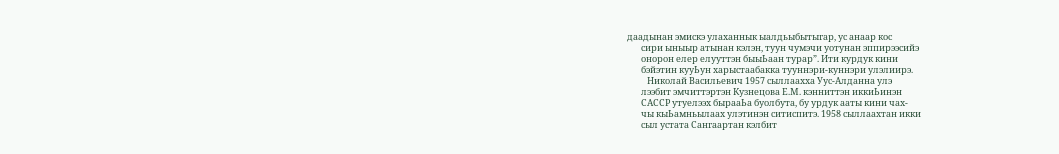даадынан эмискэ улаханнык ыалдьыбытыгар, ус анаар кос
       сири ыныыр атынан кэлэн, туун чумэчи уотунан эппирээсийэ
       онорон елер елууттэн быыЬаан турар”. Ити курдук кини
       бэйэтин кууЬун харыстаабакка тууннэри-куннэри улэлиирэ.
          Николай Васильевич 1957 сыллаахха Уус-Алданна улэ
       лээбит эмчиттэртэн Кузнецова Е.М. кэнниттэн иккиЬинэн
       САССР утуелээх бырааЬа буолбута, бу урдук ааты кини чах-
       чы кыЬамньылаах улэтинэн ситиспитэ. 1958 сыллаахтан икки
       сыл устата Сангаартан кэлбит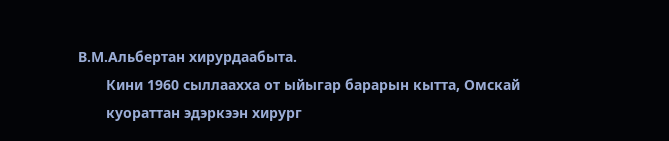В.М.Альбертан хирурдаабыта.
       Кини 1960 сыллаахха от ыйыгар барарын кытта, Омскай
       куораттан эдэркээн хирург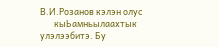В.И.Розанов кэлэн олус
       кыЬамньылаахтык улэлээбитэ. Бу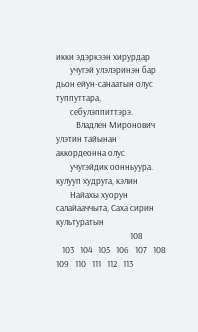икки эдэркээн хирурдар
       учугэй улэлэринэн бар дьон ейун-санаатын олус туппуттара,
       себулэппиттэрэ.
          Владлен Миронович улэтин тайынан аккордеонна олус
       учугэйдик оонньуура. кулууп худруга, кэлин
       Найахы хуорун салайааччыта, Саха сирин культуратын
                                     108
   103   104   105   106   107   108   109   110   111   112   113